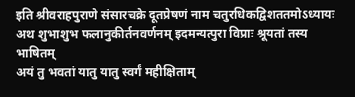इति श्रीवराहपुराणे संसारचक्रे दूतप्रेषणं नाम चतुरधिकद्विशततमोऽध्यायः
अथ शुभाशुभ फलानुकीर्तनवर्णनम् इदमन्यत्पुरा विप्राः श्रूयतां तस्य भाषितम्
अयं तु भवतां यातु यातु स्वर्गं महीक्षिताम्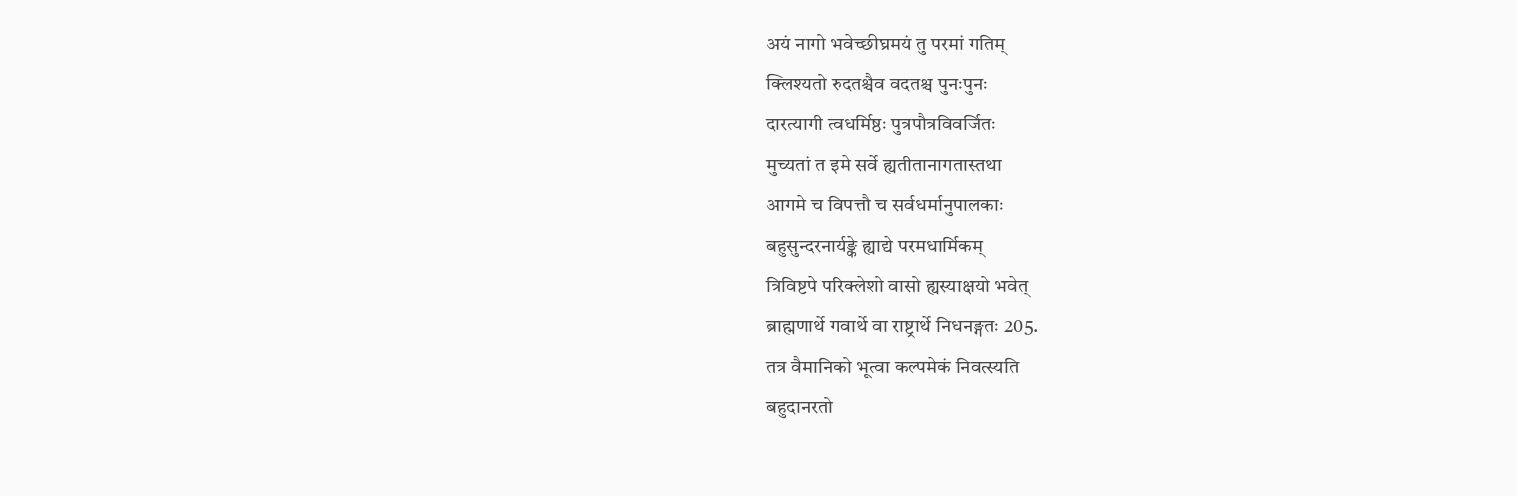अयं नागो भवेच्छीघ्रमयं तु परमां गतिम्
क्लिश्यतो रुदतश्चैव वदतश्च पुनःपुनः
दारत्यागी त्वधर्मिष्ठः पुत्रपौत्रविवर्जितः
मुच्यतां त इमे सर्वे ह्यतीतानागतास्तथा
आगमे च विपत्तौ च सर्वधर्मानुपालकाः
बहुसुन्दरनार्यङ्के ह्याद्ये परमधार्मिकम्
त्रिविष्टपे परिक्लेशो वासो ह्यस्याक्षयो भवेत्
ब्राह्मणार्थे गवार्थे वा राष्ट्रार्थे निधनङ्गतः 205.
तत्र वैमानिको भूत्वा कल्पमेकं निवत्स्यति
बहुदानरतो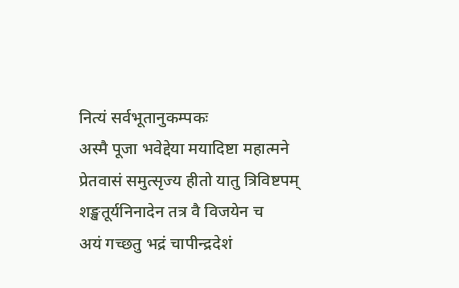नित्यं सर्वभूतानुकम्पकः
अस्मै पूजा भवेद्देया मयादिष्टा महात्मने
प्रेतवासं समुत्सृज्य हीतो यातु त्रिविष्टपम्
शङ्खतूर्यनिनादेन तत्र वै विजयेन च
अयं गच्छतु भद्रं चापीन्द्रदेशं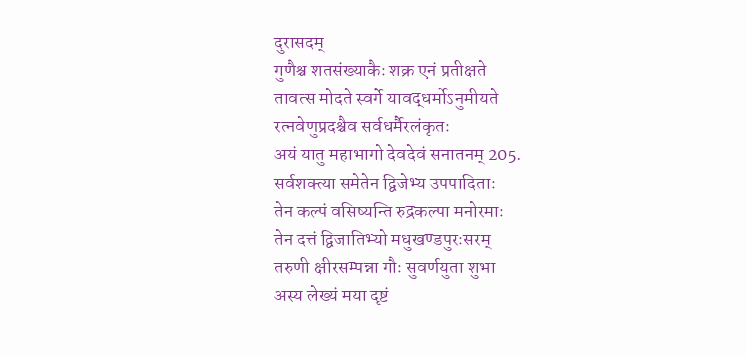दुरासदम्
गुणैश्च शतसंख्याकैः शक्र एनं प्रतीक्षते
तावत्स मोदते स्वर्गे यावद्धर्मोऽनुमीयते
रत्नवेणुप्रदश्चैव सर्वधर्मैरलंकृतः
अयं यातु महाभागो देवदेवं सनातनम् 205.
सर्वशक्त्या समेतेन द्विजेभ्य उपपादिताः
तेन कल्पं वसिष्यन्ति रुद्रकल्पा मनोरमाः
तेन दत्तं द्विजातिभ्यो मधुखण्डपुरःसरम्
तरुणी क्षीरसम्पन्ना गौः सुवर्णयुता शुभा
अस्य लेख्यं मया दृष्टं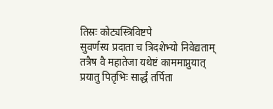तिस्रः कोट्यस्त्रिविष्टपे
सुवर्णस्य प्रदाता च त्रिदशेभ्यो निवेद्यताम्
तत्रैष वै महातेजा यथेष्टं काममाप्नुयात्
प्रयातु पितृभिः सार्द्धं तर्पिता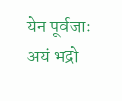येन पूर्वजाः
अयं भद्रो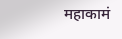महाकामं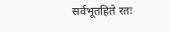सर्वभूतहिते रतः